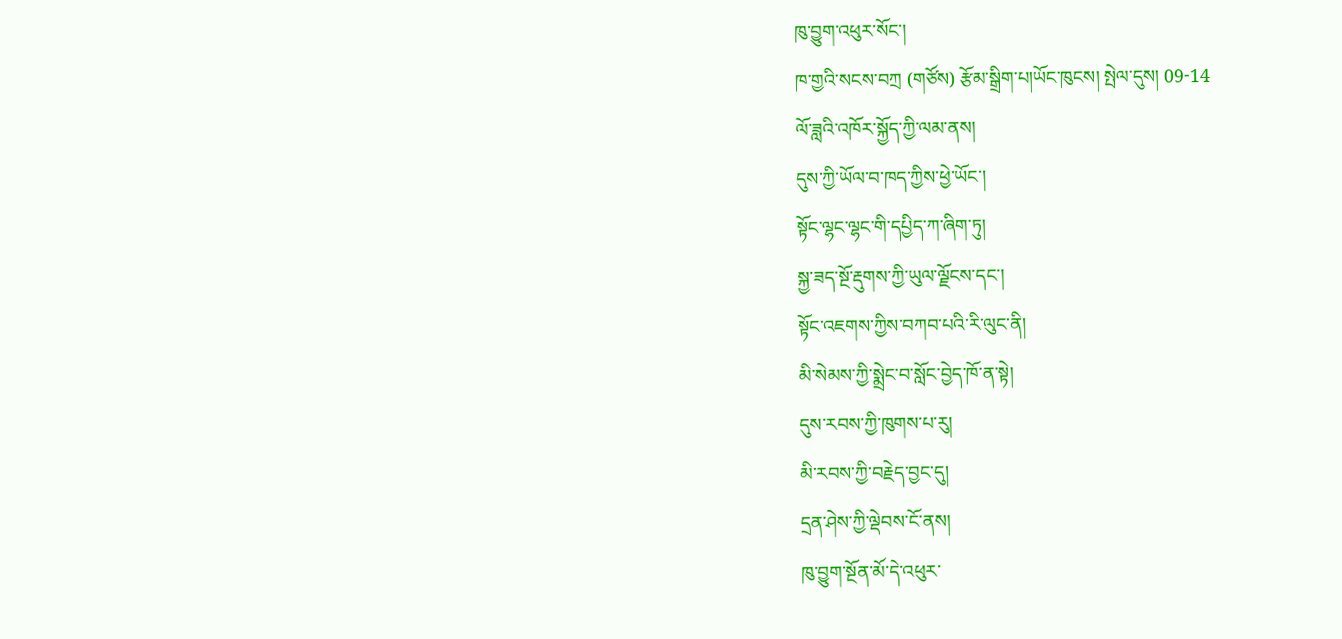ཁུ་བྱུག་འཕུར་སོང་།
ཁ་གྱའི་སངས་བཀྲ (གཙོས) རྩོམ་སྒྲིག་པ།ཡོང་ཁུངས། སྤེལ་དུས། 09-14
ལོ་ཟླའི་འཁོར་སྐྱོད་ཀྱི་ལམ་ནས།
དུས་ཀྱི་ཡོལ་བ་ཁད་ཀྱིས་ཕྱེ་ཡོང་།
སྟོང་ལྷང་ལྷང་གི་དཔྱིད་ཀ་ཞིག་ཏུ།
སྐྱ་ཟད་སྔོ་རྡུགས་ཀྱི་ཡུལ་ལྗོངས་དང་།
སྟོང་འཇགས་ཀྱིས་བཀབ་པའི་རི་ལུང་ནི།
མི་སེམས་ཀྱི་སྨྲེང་བ་སློང་བྱེད་ཁོ་ན་སྟེ།
དུས་རབས་ཀྱི་ཁུགས་པ་རུ།
མི་རབས་ཀྱི་བརྗེད་བྱང་དུ།
དྲན་ཤེས་ཀྱི་ལྡེབས་ངོ་ནས།
ཁུ་བྱུག་སྔོན་མོ་དེ་འཕུར་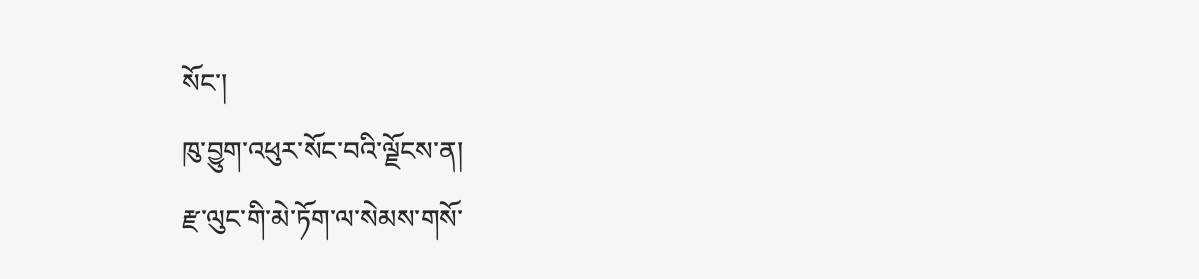སོང་།
ཁུ་བྱུག་འཕུར་སོང་བའི་ལྗོངས་ན།
རྫ་ལུང་གི་མེ་ཏོག་ལ་སེམས་གསོ་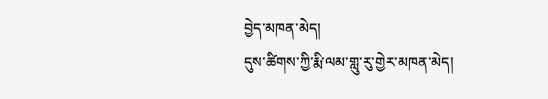བྱེད་མཁན་མེད།
དུས་ཚིགས་ཀྱི་རྨི་ལམ་གླུ་རུ་གྱེར་མཁན་མེད།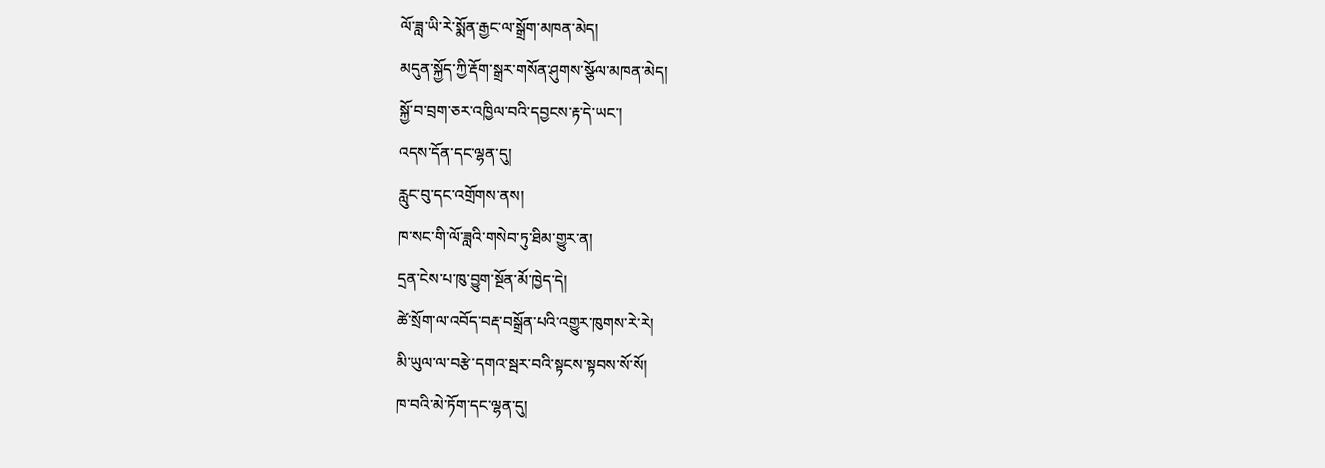ལོ་ཟླ་ཡི་རེ་སྨོན་རྒྱང་ལ་སྒྲོག་མཁན་མེད།
མདུན་སྐྱོད་ཀྱི་རྡོག་སྒྲར་གསོན་ཤུགས་སྩོལ་མཁན་མེད།
སྐྱོ་བ་བྲག་ཅར་འཁྱིལ་བའི་དབྱངས་རྟ་དེ་ཡང་།
འདས་དོན་དང་ལྷན་དུ།
རླུང་བུ་དང་འགྲོགས་ནས།
ཁ་སང་གི་ལོ་ཟླའི་གསེབ་ཏུ་ཐིམ་གྱུར་ན།
དྲན་ངེས་པ་ཁུ་བྱུག་སྔོན་མོ་ཁྱེད་དེ།
ཚེ་སྲོག་ལ་འབོད་བརྡ་བསྒྲོན་པའི་འགྱུར་ཁུགས་རེ་རེ།
མི་ཡུལ་ལ་བརྩེ་དགའ་སྦར་བའི་སྟངས་སྟབས་སོ་སོ།
ཁ་བའི་མེ་ཏོག་དང་ལྷན་དུ།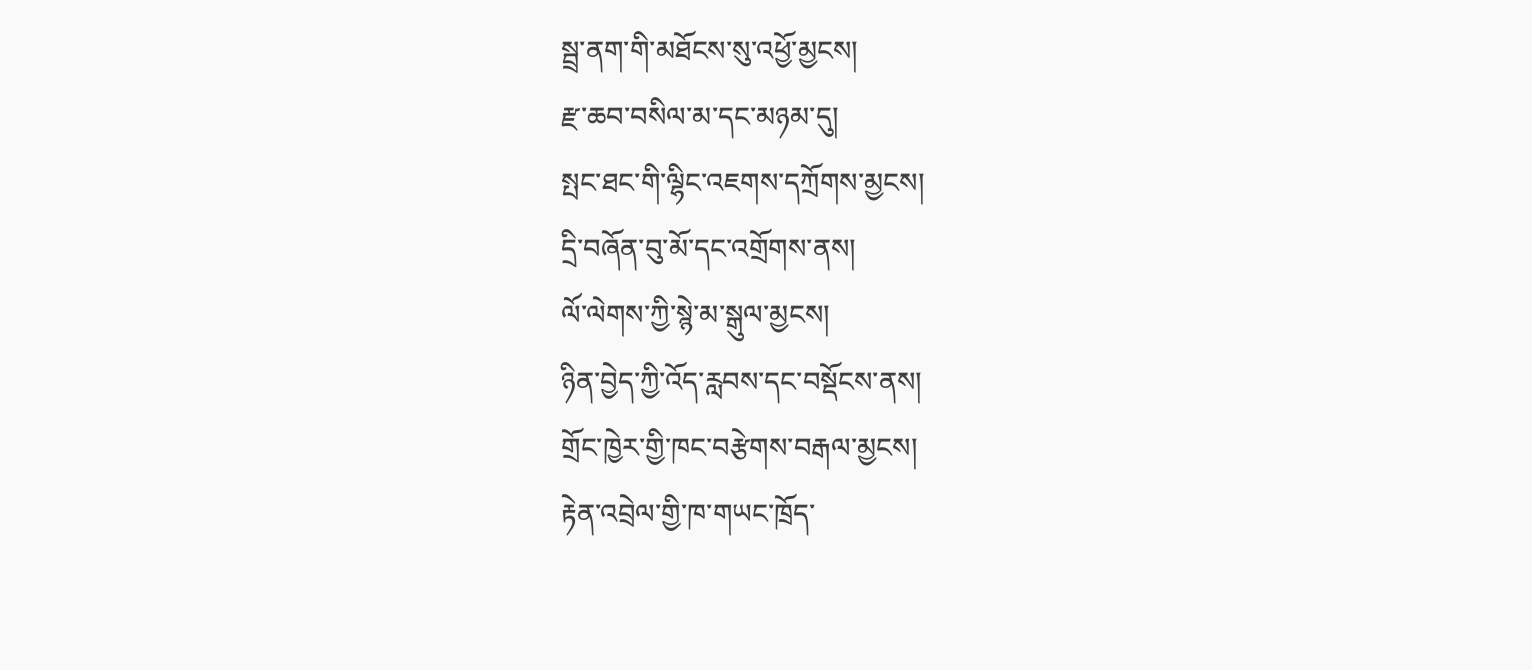སྦྲ་ནག་གི་མཐོངས་སུ་འཕྱོ་མྱངས།
རྫ་ཆབ་བསིལ་མ་དང་མཉམ་དུ།
སྤང་ཐང་གི་ལྷིང་འཇགས་དཀྲོགས་མྱངས།
དྲི་བཞོན་བུ་མོ་དང་འགྲོགས་ནས།
ལོ་ལེགས་ཀྱི་སྙེ་མ་སྒུལ་མྱངས།
ཉིན་བྱེད་ཀྱི་འོད་རླབས་དང་བསྡོངས་ནས།
གྲོང་ཁྱེར་གྱི་ཁང་བརྩེགས་བརྒལ་མྱངས།
རྟེན་འབྲེལ་གྱི་ཁ་གཡང་ཁྲོད་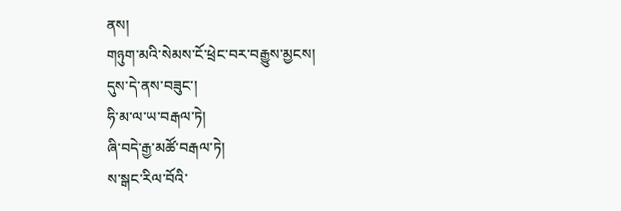ནས།
གཉུག་མའི་སེམས་ངོ་ཕྲེང་བར་བརྒྱུས་མྱངས།
དུས་དེ་ནས་བཟུང་།
ཧི་མ་ལ་ཡ་བརྒལ་ཏེ།
ཞི་བདེ་རྒྱ་མཚོ་བརྒལ་ཏེ།
ས་སྒང་རིལ་བོའི་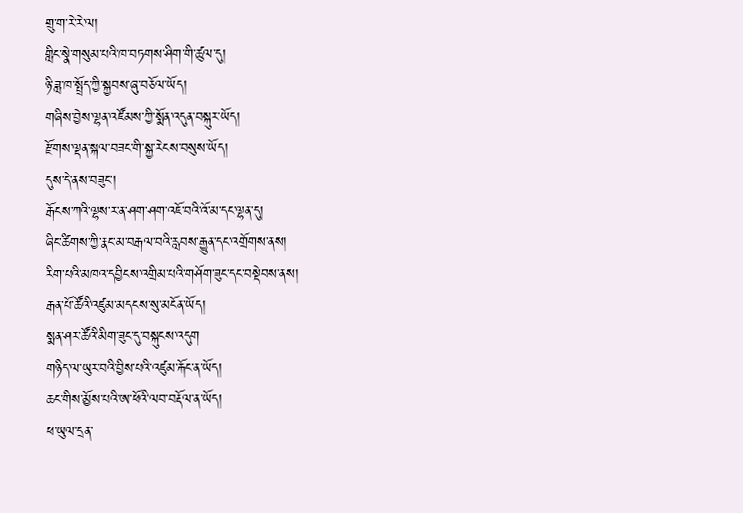གྲུ་ག་རེ་རེ་ལ།
གླིང་སྣེ་གསུམ་པའི་ཁ་བཏགས་ཤིག་གི་ཚུལ་དུ།
ཉི་ཟླ་ཁ་སྤྲོད་ཀྱི་སྐྱབས་ཞུ་བཅོལ་ཡོད།
གཞིས་བྱེས་ལྷན་འཛོམས་ཀྱི་སྨོན་འདུན་བསྐུར་ཡོད།
རྫོགས་ལྡན་སྐལ་བཟང་གི་སྐྱ་རེངས་བསུས་ཡོད།
དུས་དེ་ནས་བཟུང་།
རྒོངས་ཀའི་ལྷས་ར་ན་ཤག་ཤག་འཇོ་བའི་འོ་མ་དང་ལྷན་དུ།
ཞིང་ཚིགས་ཀྱི་རྣང་མ་བརྒལ་བའི་རླབས་རྒྱུན་དང་འགྲོགས་ནས།
རིག་པའི་མཁའ་དབྱིངས་འགྲིམ་པའི་གཤོག་ཟུང་དང་བསྡེབས་ནས།
རྒན་པོ་ཚོའི་འཛུམ་མདངས་སུ་མངོན་ཡོད།
སྨན་ཤར་ཚོའི་མིག་ཟུང་དུ་བསྐུངས་འདུག
གཉིད་ལ་ཡུར་བའི་བྱིས་པའི་འཛུམ་རྐོང་ན་ཡོད།
ཆང་གིས་མྱོས་པའི་ཨ་ཕོའི་ལབ་བརྡོལ་ན་ཡོད།
ཕ་ཡུལ་དྲན་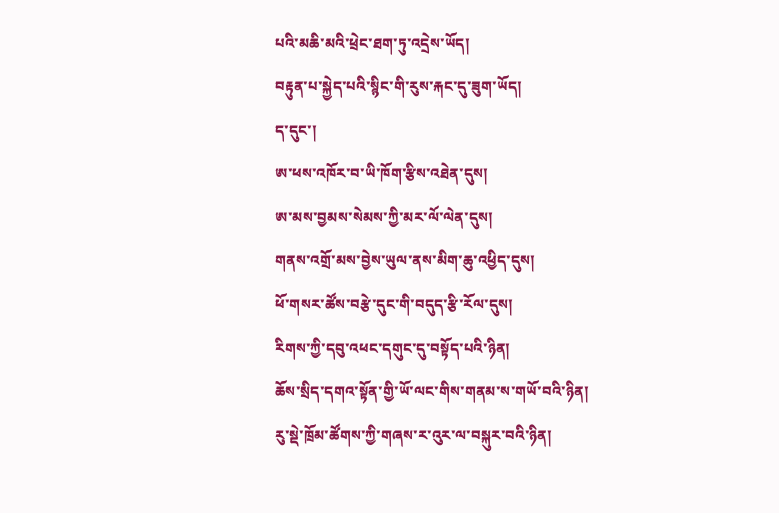པའི་མཆི་མའི་ཕྲེང་ཐག་ཏུ་འདྲེས་ཡོད།
བརྟུན་པ་སྐྱེད་པའི་སྙིང་གི་རུས་རྐང་དུ་ཟུག་ཡོད།
ད་དུང་།
ཨ་ཕས་འཁོར་བ་ཡི་ཁོག་རྩིས་འཐེན་དུས།
ཨ་མས་བྱམས་སེམས་ཀྱི་མར་ལོ་ལེན་དུས།
གནས་འགྲོ་མས་བྱེས་ཡུལ་ནས་མིག་ཆུ་འཕྱིད་དུས།
ཕོ་གསར་ཚོས་བརྩེ་དུང་གི་བདུད་རྩི་རོལ་དུས།
རིགས་ཀྱི་དབུ་འཕང་དགུང་དུ་བསྟོད་པའི་ཉིན།
ཆོས་སྲིད་དགའ་སྟོན་གྱི་ཡོ་ལང་གིས་གནམ་ས་གཡོ་བའི་ཉིན།
རུ་སྡེ་ཁྲོམ་ཚོགས་ཀྱི་གཞས་ར་འུར་ལ་བསྐུར་བའི་ཉིན།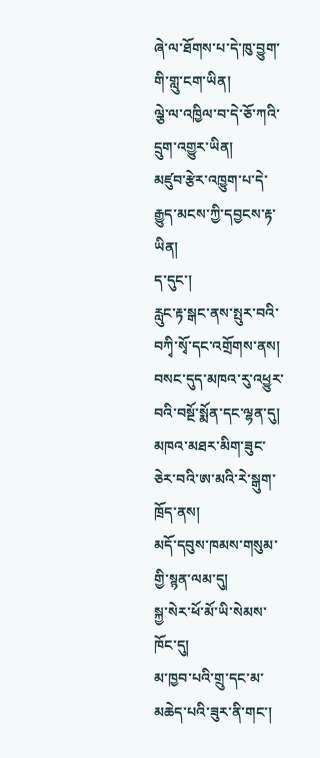ཞེ་ལ་ཐོགས་པ་དེ་ཁུ་བྱུག་གི་གླུ་ངག་ཡིན།
ལྕེ་ལ་འཁྱིལ་བ་དེ་ཅོ་ཀའི་དྲུག་འགྱུར་ཡིན།
མཛུབ་རྩེར་འཁྱུག་པ་དེ་རྒྱུད་མངས་ཀྱི་དབྱངས་རྟ་ཡིན།
ད་དུང་།
རླུང་རྟ་སྒང་ནས་སྤུར་བའི་བཀྭི་སྭོ་དང་འགྲོགས་ནས།
བསང་དུད་མཁའ་རུ་འཕྱུར་བའི་བསྔོ་སྨོན་དང་ལྷན་དུ།
མཁའ་མཐར་མིག་ཟུང་ཅེར་བའི་ཨ་མའི་རེ་སྒུག་ཁྲོད་ནས།
མདོ་དབུས་ཁམས་གསུམ་གྱི་སྙན་ལམ་དུ།
སྐྱ་སེར་ཕོ་མོ་ཡི་སེམས་ཁོང་དུ།
མ་ཁྱབ་པའི་གྲུ་དང་མ་མཆེད་པའི་ཟུར་ནི་གང་།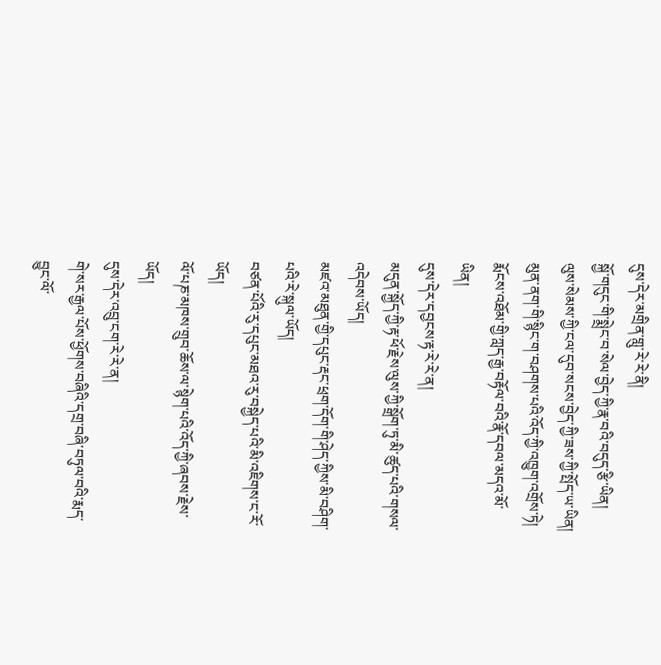དུས་དེར་མགྲིན་གླུ་རེ་རེ་ནི།
སྐྱོ་གདུང་གི་སྨྲེང་བ་སེལ་བྱེད་ཀྱི་རྣ་བའི་བདུད་རྩི་ཡིན།
ལུས་སེམས་ཀྱི་ངལ་དུབ་སངས་བྱེད་ཀྱི་ཟས་ཀྱི་སྤོད་ཡ་ཡིན།
མུན་ནག་གི་སྙིང་ག་བཤགས་པའི་འོད་ཀྱི་འཁྱུག་འགྲོས་ཏེ།
རྨོངས་འཐོམ་གྱི་ཀླད་རྒྱ་བརྟོལ་བའི་རྣོ་དབལ་མདའ་མོ་ཡིན།
དུས་དེར་དབྱངས་རྟ་རེ་རེ་ན།
མདུན་སྐྱོད་ཀྱི་རྟ་ཕོ་རྗེས་ལུས་ཀྱི་སྒྲོག་ཏུ་མི་ཚུད་པའི་གསལ་འདེབས་ཡོད།
མཛའ་མཐུན་གྱི་དཔུང་རྡང་ཕྲག་དོག་གི་ཤེད་ཀྱིས་མི་བཤིག་པའི་རེ་སྐུལ་ཡོད།
བཙན་པོའི་རུ་དཔུང་མཐའ་རུ་བསྐྱེད་པའི་མི་འཇིགས་ང་རོ་ཡོད།
ལོ་པཎ་མཁས་གྲུབ་ཆོས་ལ་སྙེག་པའི་འོད་ཀྱི་ཞབས་རྗེས་ཡོད།
དུས་དེར་འབྲུ་ངག་རེ་རེ་ན།
གེ་སར་རྒྱལ་པོས་ཕྱོགས་བཞིའི་དགྲ་བཞི་བཏུལ་བའི་རྨད་བྱུང་ལོ་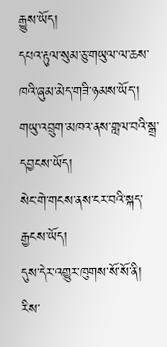རྒྱུས་ཡོད།
དཔའ་རྟུལ་སུམ་ཅུ་གཡུལ་ལ་ཆས་ཁའི་ཞུམ་མེད་གཟི་ཉམས་ཡོད་།
གཡུ་འབྲུག་མཁའ་ནས་གླལ་བའི་སྒྲ་དབྱངས་ཡོད།
སེང་གེ་གངས་ནས་ངར་བའི་སྐད་རྒྱངས་ཡོད།
དུས་དེར་འགྱུར་ཁུགས་སོ་སོ་ནི།
རིས་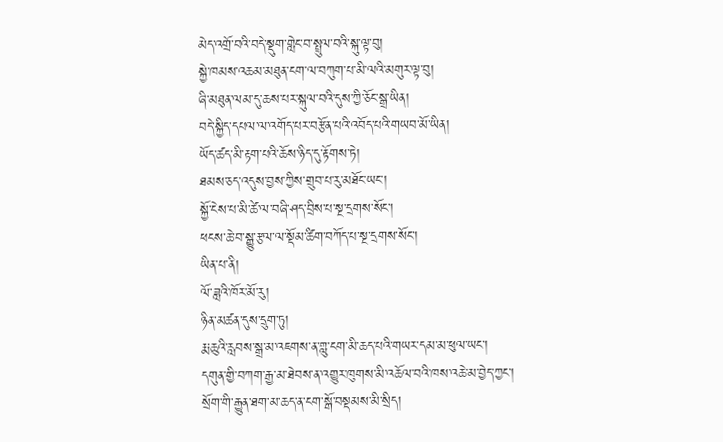མེད་འགྲོ་བའི་བདེ་སྡུག་གླེང་བ་སྤྲུལ་བའི་སྐུ་ལྟ་བུ།
སྐྱེ་ཁམས་འཆམ་མཐུན་ངག་ལ་བཀུག་པ་མི་ལའི་མགུར་ལྟ་བུ།
ཞི་མཐུན་ལམ་དུ་ཆས་པར་སྐུལ་བའི་དུས་ཀྱི་ཅོང་སྒྲ་ཡིན།
བདེ་སྐྱིད་དཔལ་ལ་འགོད་པར་བརྩོན་པའི་འབོད་པའི་གཡབ་མོ་ཡིན།
ཡོད་ཚད་མི་རྟག་པའི་ཆོས་ཉིད་དུ་རྟོགས་ཏེ།
ཐམས་ཅད་འདུས་བྱས་ཀྱིས་གྲུབ་པ་རུ་མཐོང་ཡང་།
སྐྱོ་ངེས་པ་མི་ཚེ་ལ་བཞི་ཤད་བྲིས་པ་སྔ་དྲགས་སོང་།
ཕངས་ཆེ་བ་སྒྱུ་རྩལ་ལ་སྡོམ་ཚིག་བཀོད་པ་སྔ་དྲགས་སོང་།
ཡིན་པ་ནི།
ལོ་ཟླའི་ཁོར་མོ་རུ།
ཉིན་མཚན་དུས་དྲུག་ཏུ།
རྨ་ཆུའི་རླབས་སྒྲ་མ་འཇགས་ན་གླུ་ངག་མི་ཆད་པའི་གཡར་དམ་མ་ཕུལ་ཡང་།
དགུན་གྱི་བཀག་རྒྱ་མ་ཐེབས་ན་འགྱུར་ཁུགས་མི་འཆོལ་བའི་ཁས་འཆེ་མ་བྱེད་ཀྱང་།
སྲོག་གི་རྒྱུན་ཐག་མ་ཆད་ན་ངག་སྒོ་བསྡམས་མི་སྲིད།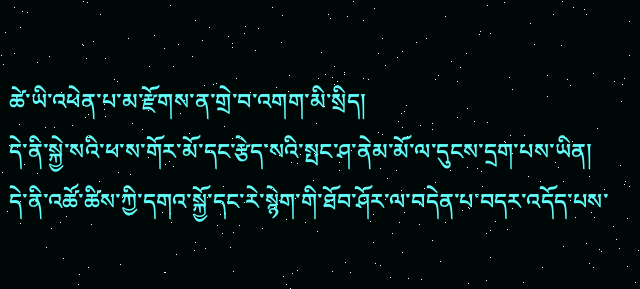ཚེ་ཡི་འཕེན་པ་མ་རྫོགས་ན་གྲེ་བ་འགག་མི་སྲིད།
དེ་ནི་སྐྱེ་སའི་ཕ་ས་གོར་མོ་དང་རྩེད་སའི་སྤང་ཤ་ནེམ་མོ་ལ་དུངས་དྲག་པས་ཡིན།
དེ་ནི་འཚོ་ཚིས་ཀྱི་དགའ་སྐྱོ་དང་རེ་སྙེག་གི་ཐོབ་ཤོར་ལ་བདེན་པ་བདར་འདོད་པས་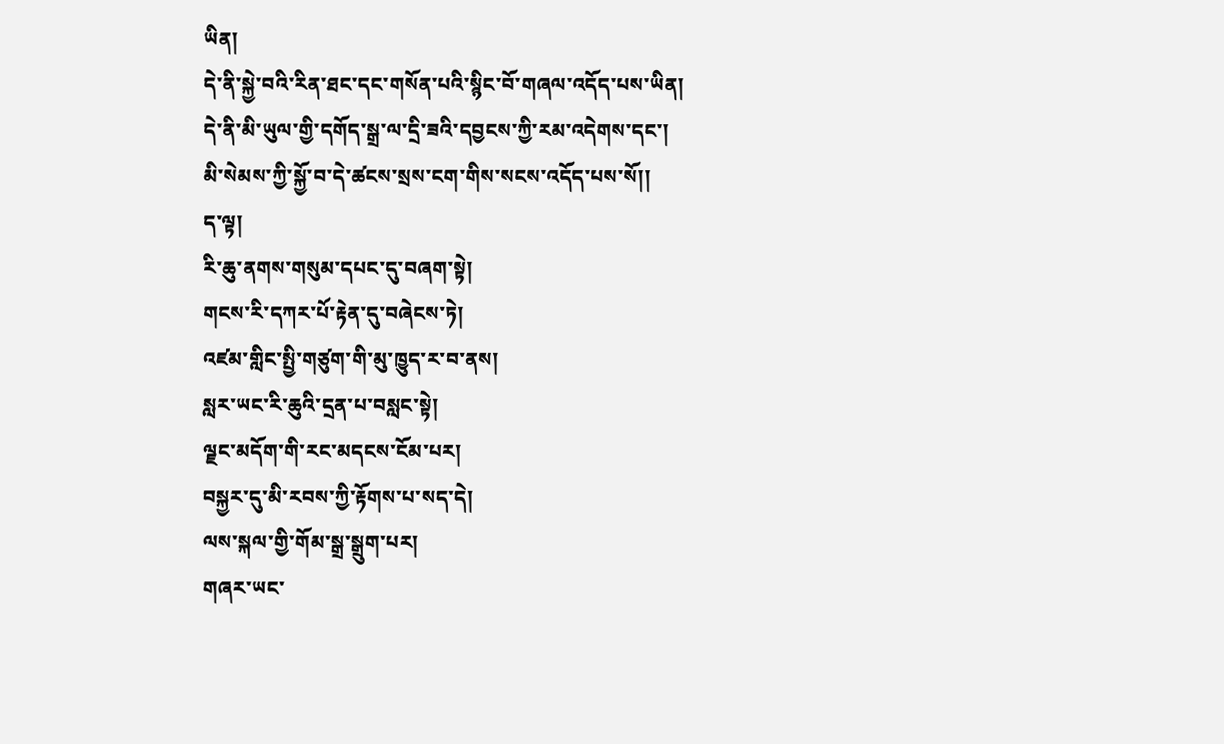ཡིན།
དེ་ནི་སྐྱེ་བའི་རིན་ཐང་དང་གསོན་པའི་སྙིང་བོ་གཞལ་འདོད་པས་ཡིན།
དེ་ནི་མི་ཡུལ་གྱི་དགོད་སྒྲ་ལ་དྲི་ཟའི་དབྱངས་ཀྱི་རམ་འདེགས་དང་།
མི་སེམས་ཀྱི་སྐྱོ་བ་དེ་ཚངས་སྲས་ངག་གིས་སངས་འདོད་པས་སོ།།
ད་ལྟ།
རི་ཆུ་ནགས་གསུམ་དཔང་དུ་བཞག་སྟེ།
གངས་རི་དཀར་པོ་རྟེན་དུ་བཞེངས་ཏེ།
འཛམ་གླིང་སྤྱི་གཙུག་གི་མུ་ཁྱུད་ར་བ་ནས།
སླར་ཡང་རི་ཆུའི་དྲན་པ་བསླང་སྟེ།
ལྗང་མདོག་གི་རང་མདངས་ངོམ་པར།
བསྐྱར་དུ་མི་རབས་ཀྱི་རྟོགས་པ་སད་དེ།
ལས་སྐལ་གྱི་གོམ་སྒྲ་སྒྲུག་པར།
གཞར་ཡང་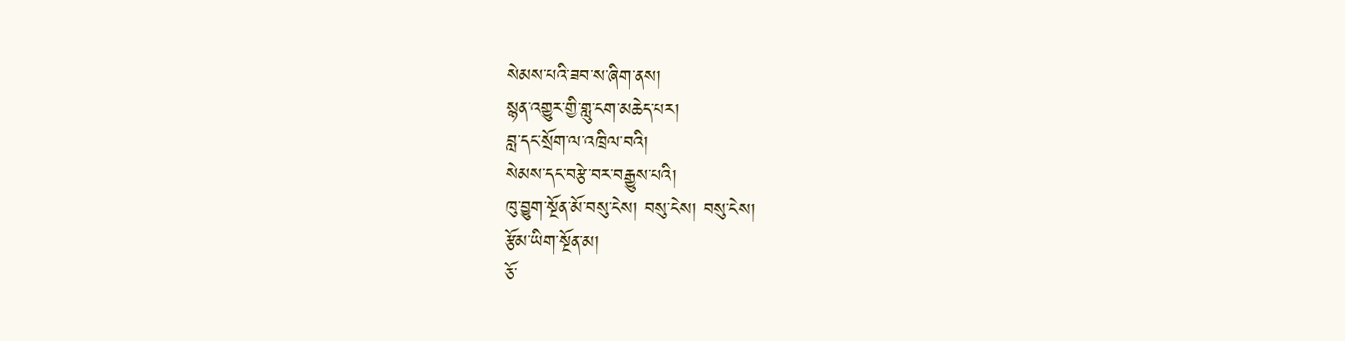སེམས་པའི་ཟབ་ས་ཞིག་ནས།
སྙན་འགྱུར་གྱི་གླུ་ངག་མཆེད་པར།
བླ་དང་སྲོག་ལ་འཁྲིལ་བའི།
སེམས་དང་བརྩེ་བར་བརྒྱུས་པའི།
ཁུ་བྱུག་སྔོན་མོ་བསུ་ངེས། བསུ་ངེས། བསུ་ངེས།
རྩོམ་ཡིག་སྔོན་མ།
ཅོ་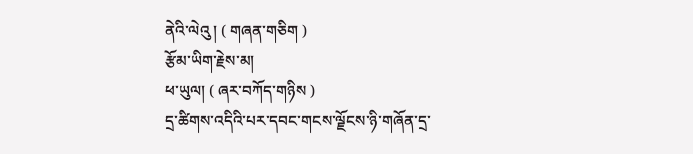ནེའི་ལེའུ ། ( གཞན་གཅིག )
རྩོམ་ཡིག་རྗེས་མ།
ཕ་ཡུལ། ( ཞར་བཀོད་གཉིས )
དྲ་ཚིགས་འདིའི་པར་དབང་གངས་ལྗོངས་ཉི་གཞོན་དྲ་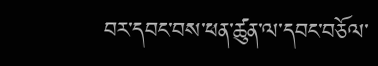བར་དབང་བས་ཕན་ཚུན་ལ་དབང་བཅོལ་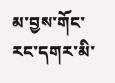མ་བྱས་གོང་རང་དགར་མི་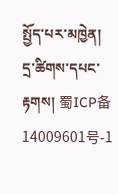སྤྱོད་པར་མཁྱེན།
དྲ་ཚིགས་དཔང་རྟགས། 蜀ICP备14009601号-1